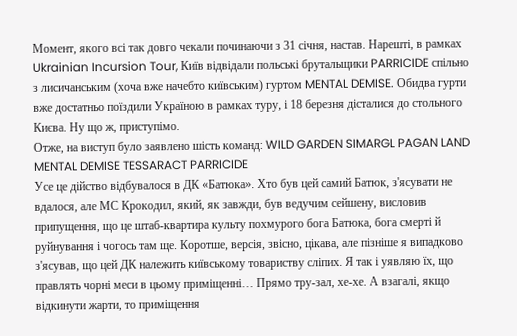Момент, якого всі так довго чекали починаючи з 31 січня, настав. Нарешті, в рамках Ukrainian Incursion Tour, Київ відвідали польські брутальщики PARRICIDE спільно з лисичанським (хоча вже начебто київським) гуртом MENTAL DEMISE. Обидва гурти вже достатньо поїздили Україною в рамках туру, і 18 березня дісталися до стольного Києва. Ну що ж, приступімо.
Отже, на виступ було заявлено шість команд: WILD GARDEN SIMARGL PAGAN LAND MENTAL DEMISE TESSARACT PARRICIDE
Усе це дійство відбувалося в ДК «Батюка». Хто був цей самий Батюк, з'ясувати не вдалося, але МС Крокодил, який, як завжди, був ведучим сейшену, висловив припущення, що це штаб-квартира культу похмурого бога Батюка, бога смерті й руйнування і чогось там ще. Коротше, версія, звісно, цікава, але пізніше я випадково з'ясував, що цей ДК належить київському товариству сліпих. Я так і уявляю їх, що правлять чорні меси в цьому приміщенні… Прямо тру-зал, хе-хе. А взагалі, якщо відкинути жарти, то приміщення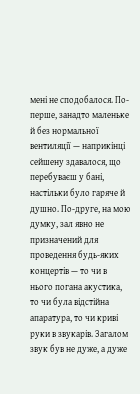мені не сподобалося. По-перше, занадто маленьке й без нормальної вентиляції — наприкінці сейшену здавалося, що перебуваєш у бані, настільки було гаряче й душно. По-друге, на мою думку, зал явно не призначений для проведення будь-яких концертів — то чи в нього погана акустика, то чи була відстійна апаратура, то чи криві руки в звукарів. Загалом звук був не дуже, а дуже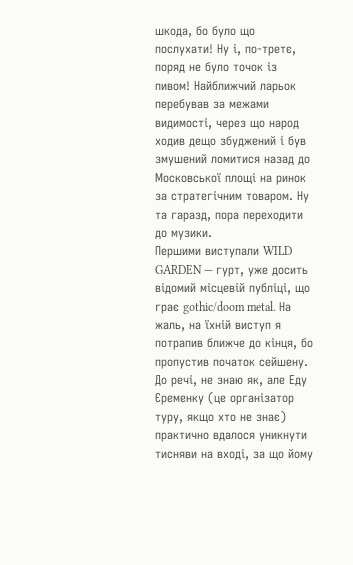шкода, бо було що послухати! Ну і, по-третє, поряд не було точок із пивом! Найближчий ларьок перебував за межами видимості, через що народ ходив дещо збуджений і був змушений ломитися назад до Московської площі на ринок за стратегічним товаром. Ну та гаразд, пора переходити до музики.
Першими виступали WILD GARDEN — гурт, уже досить відомий місцевій публіці, що грає gothic/doom metal. На жаль, на їхній виступ я потрапив ближче до кінця, бо пропустив початок сейшену. До речі, не знаю як, але Еду Єременку (це організатор туру, якщо хто не знає) практично вдалося уникнути тисняви на вході, за що йому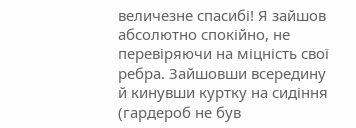величезне спасибі! Я зайшов абсолютно спокійно, не перевіряючи на міцність свої ребра. Зайшовши всередину й кинувши куртку на сидіння (гардероб не був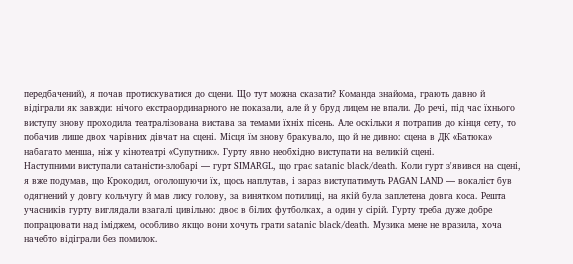передбачений), я почав протискуватися до сцени. Що тут можна сказати? Команда знайома, грають давно й відіграли як завжди: нічого екстраординарного не показали, але й у бруд лицем не впали. До речі, під час їхнього виступу знову проходила театралізована вистава за темами їхніх пісень. Але оскільки я потрапив до кінця сету, то побачив лише двох чарівних дівчат на сцені. Місця їм знову бракувало, що й не дивно: сцена в ДК «Батюка» набагато менша, ніж у кінотеатрі «Супутник». Гурту явно необхідно виступати на великій сцені.
Наступними виступали сатаністи-злобарі — гурт SIMARGL, що грає satanic black/death. Коли гурт з'явився на сцені, я вже подумав, що Крокодил, оголошуючи їх, щось наплутав, і зараз виступатимуть PAGAN LAND — вокаліст був одягнений у довгу кольчугу й мав лису голову, за винятком потилиці, на якій була заплетена довга коса. Решта учасників гурту виглядали взагалі цивільно: двоє в білих футболках, а один у сірій. Гурту треба дуже добре попрацювати над іміджем, особливо якщо вони хочуть грати satanic black/death. Музика мене не вразила, хоча начебто відіграли без помилок.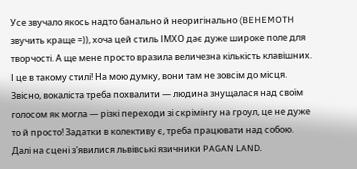Усе звучало якось надто банально й неоригінально (BEHEMOTH звучить краще =)), хоча цей стиль ІМХО дає дуже широке поле для творчості. А ще мене просто вразила величезна кількість клавішних. І це в такому стилі! На мою думку, вони там не зовсім до місця. Звісно, вокаліста треба похвалити — людина знущалася над своїм голосом як могла — різкі переходи зі скрімінгу на гроул, це не дуже то й просто! Задатки в колективу є, треба працювати над собою.
Далі на сцені з'явилися львівські язичники PAGAN LAND.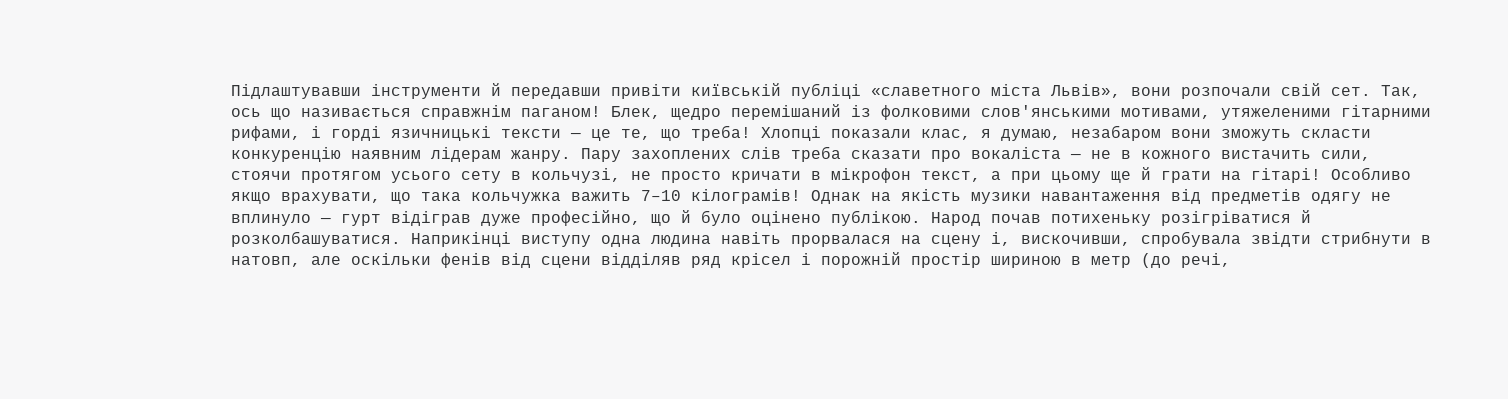Підлаштувавши інструменти й передавши привіти київській публіці «славетного міста Львів», вони розпочали свій сет. Так, ось що називається справжнім паганом! Блек, щедро перемішаний із фолковими слов'янськими мотивами, утяжеленими гітарними рифами, і горді язичницькі тексти — це те, що треба! Хлопці показали клас, я думаю, незабаром вони зможуть скласти конкуренцію наявним лідерам жанру. Пару захоплених слів треба сказати про вокаліста — не в кожного вистачить сили, стоячи протягом усього сету в кольчузі, не просто кричати в мікрофон текст, а при цьому ще й грати на гітарі! Особливо якщо врахувати, що така кольчужка важить 7–10 кілограмів! Однак на якість музики навантаження від предметів одягу не вплинуло — гурт відіграв дуже професійно, що й було оцінено публікою. Народ почав потихеньку розігріватися й розколбашуватися. Наприкінці виступу одна людина навіть прорвалася на сцену і, вискочивши, спробувала звідти стрибнути в натовп, але оскільки фенів від сцени відділяв ряд крісел і порожній простір шириною в метр (до речі,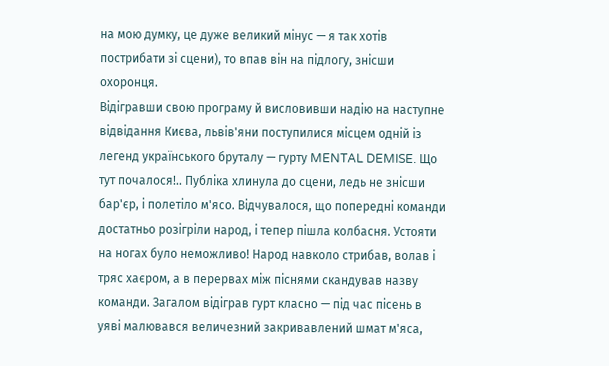на мою думку, це дуже великий мінус — я так хотів пострибати зі сцени), то впав він на підлогу, знісши охоронця.
Відігравши свою програму й висловивши надію на наступне відвідання Києва, львів'яни поступилися місцем одній із легенд українського бруталу — гурту MENTAL DEMISE. Що тут почалося!.. Публіка хлинула до сцени, ледь не знісши бар'єр, і полетіло м'ясо. Відчувалося, що попередні команди достатньо розігріли народ, і тепер пішла колбасня. Устояти на ногах було неможливо! Народ навколо стрибав, волав і тряс хаєром, а в перервах між піснями скандував назву команди. Загалом відіграв гурт класно — під час пісень в уяві малювався величезний закривавлений шмат м'яса,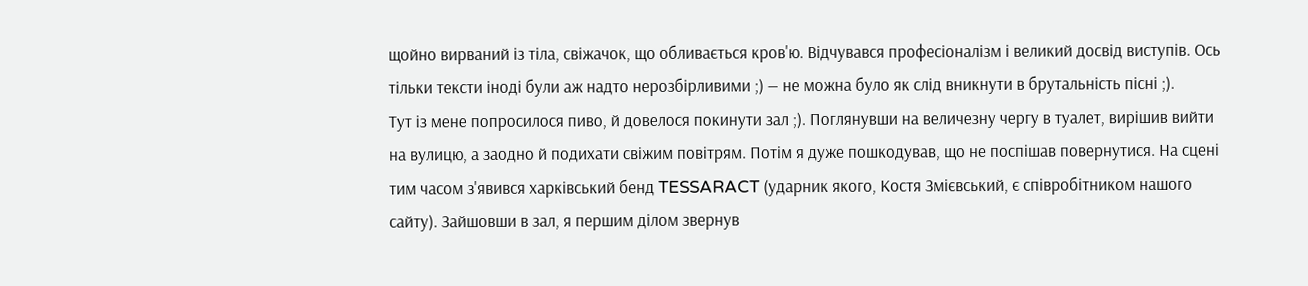щойно вирваний із тіла, свіжачок, що обливається кров'ю. Відчувався професіоналізм і великий досвід виступів. Ось тільки тексти іноді були аж надто нерозбірливими ;) — не можна було як слід вникнути в брутальність пісні ;).
Тут із мене попросилося пиво, й довелося покинути зал ;). Поглянувши на величезну чергу в туалет, вирішив вийти на вулицю, а заодно й подихати свіжим повітрям. Потім я дуже пошкодував, що не поспішав повернутися. На сцені тим часом з'явився харківський бенд TESSARACT (ударник якого, Костя Змієвський, є співробітником нашого сайту). Зайшовши в зал, я першим ділом звернув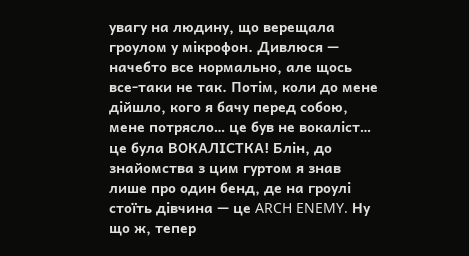увагу на людину, що верещала гроулом у мікрофон. Дивлюся — начебто все нормально, але щось все-таки не так. Потім, коли до мене дійшло, кого я бачу перед собою, мене потрясло… це був не вокаліст… це була ВОКАЛІСТКА! Блін, до знайомства з цим гуртом я знав лише про один бенд, де на гроулі стоїть дівчина — це ARCH ENEMY. Ну що ж, тепер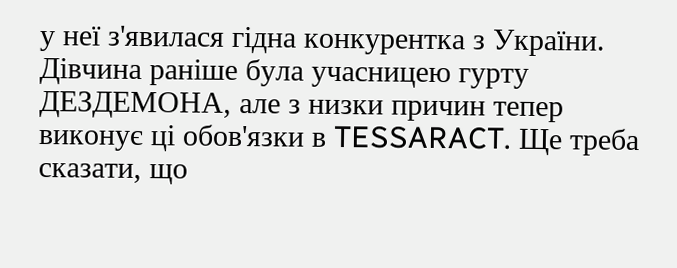у неї з'явилася гідна конкурентка з України. Дівчина раніше була учасницею гурту ДЕЗДЕМОНА, але з низки причин тепер виконує ці обов'язки в TESSARACT. Ще треба сказати, що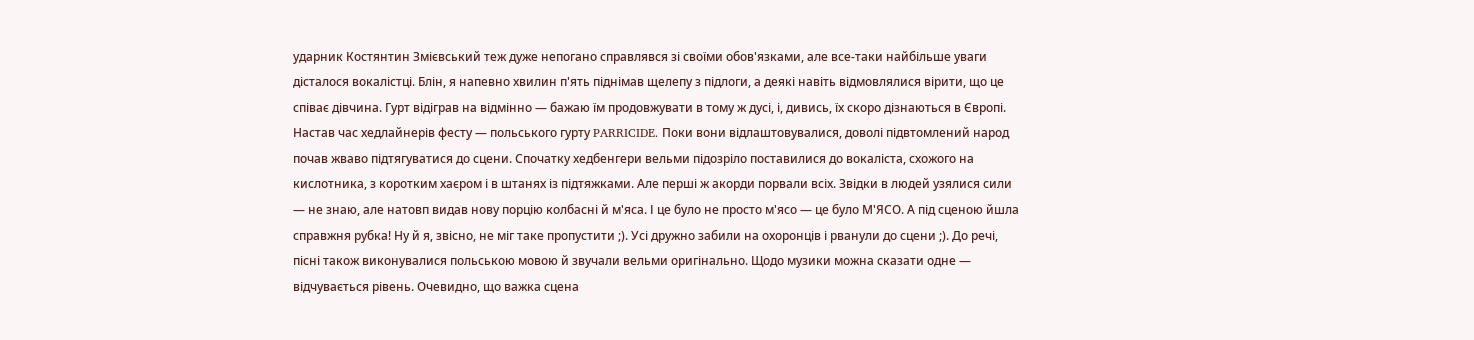ударник Костянтин Змієвський теж дуже непогано справлявся зі своїми обов'язками, але все-таки найбільше уваги дісталося вокалістці. Блін, я напевно хвилин п'ять піднімав щелепу з підлоги, а деякі навіть відмовлялися вірити, що це співає дівчина. Гурт відіграв на відмінно — бажаю їм продовжувати в тому ж дусі, і, дивись, їх скоро дізнаються в Європі.
Настав час хедлайнерів фесту — польського гурту PARRICIDE. Поки вони відлаштовувалися, доволі підвтомлений народ почав жваво підтягуватися до сцени. Спочатку хедбенгери вельми підозріло поставилися до вокаліста, схожого на кислотника, з коротким хаєром і в штанях із підтяжками. Але перші ж акорди порвали всіх. Звідки в людей узялися сили — не знаю, але натовп видав нову порцію колбасні й м'яса. І це було не просто м'ясо — це було М'ЯСО. А під сценою йшла справжня рубка! Ну й я, звісно, не міг таке пропустити ;). Усі дружно забили на охоронців і рванули до сцени ;). До речі, пісні також виконувалися польською мовою й звучали вельми оригінально. Щодо музики можна сказати одне — відчувається рівень. Очевидно, що важка сцена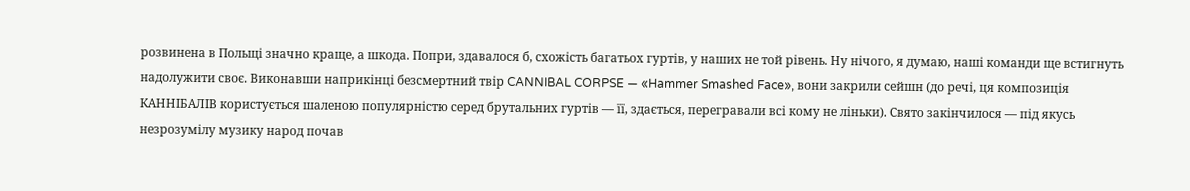розвинена в Польщі значно краще, а шкода. Попри, здавалося б, схожість багатьох гуртів, у наших не той рівень. Ну нічого, я думаю, наші команди ще встигнуть надолужити своє. Виконавши наприкінці безсмертний твір CANNIBAL CORPSE — «Hammer Smashed Face», вони закрили сейшн (до речі, ця композиція КАННІБАЛІВ користується шаленою популярністю серед брутальних гуртів — її, здається, перегравали всі кому не ліньки). Свято закінчилося — під якусь незрозумілу музику народ почав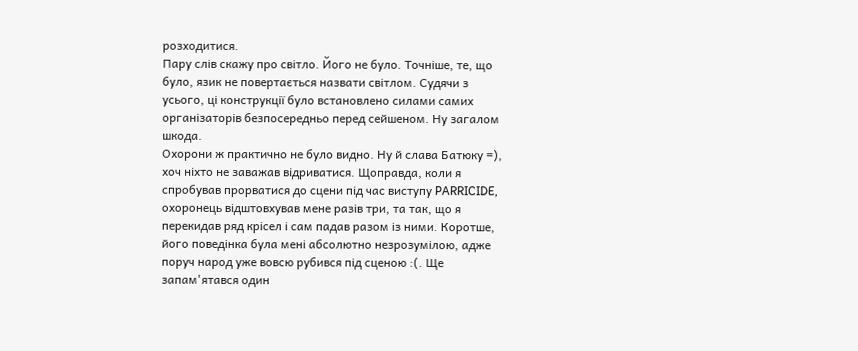розходитися.
Пару слів скажу про світло. Його не було. Точніше, те, що було, язик не повертається назвати світлом. Судячи з усього, ці конструкції було встановлено силами самих організаторів безпосередньо перед сейшеном. Ну загалом шкода.
Охорони ж практично не було видно. Ну й слава Батюку =), хоч ніхто не заважав відриватися. Щоправда, коли я спробував прорватися до сцени під час виступу PARRICIDE, охоронець відштовхував мене разів три, та так, що я перекидав ряд крісел і сам падав разом із ними. Коротше, його поведінка була мені абсолютно незрозумілою, адже поруч народ уже вовсю рубився під сценою :(. Ще запам'ятався один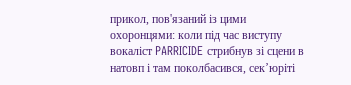прикол, пов'язаний із цими охоронцями: коли під час виступу вокаліст PARRICIDE стрибнув зі сцени в натовп і там поколбасився, секʼюріті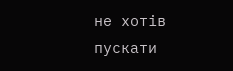не хотів пускати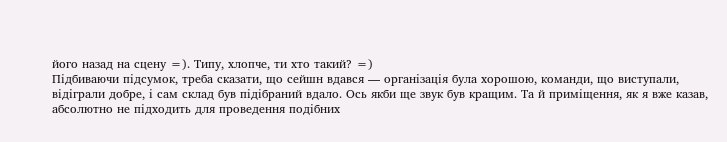його назад на сцену =). Типу, хлопче, ти хто такий? =)
Підбиваючи підсумок, треба сказати, що сейшн вдався — організація була хорошою, команди, що виступали, відіграли добре, і сам склад був підібраний вдало. Ось якби ще звук був кращим. Та й приміщення, як я вже казав, абсолютно не підходить для проведення подібних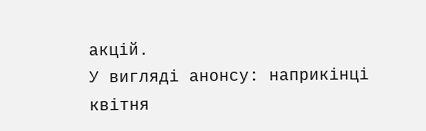акцій.
У вигляді анонсу: наприкінці квітня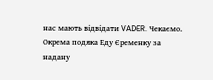нас мають відвідати VADER. Чекаємо.
Окрема подяка Еду Єременку за надану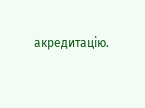акредитацію.